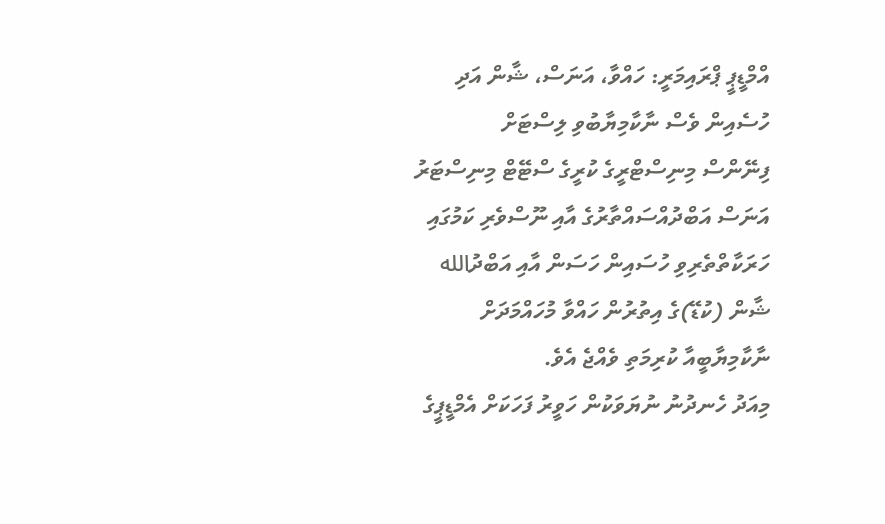އްމްޑީޕީ ޕްރައިމަރީ: ހައްވާ، އަނަސް، ޝާން އަދި ހުސެއިން ވެސް ނާކާމިޔާބުވި ލިސްޓަށް
ފިނޭންސް މިނިސްޓްރީގެ ކުރީގެ ސްޓޭޓް މިނިސްޓަރު އަނަސް އަބްދުއްސައްތާރުގެ އާއި ނޫސްވެރި ކަމުގައި ހަރަކާތްތެރިވި ހުސައިން ހަސަން އާއި އަބްދުالله ޝާން (ކުޑޭ)ގެ އިތުރުން ހައްވާ މުހައްމަދަށް ނާކާމިޔާބީއާ ކުރިމަތި ވެއްޖެ އެވެ.
މިއަދު ހެނދުނު ނުޔަވަކުން ހަވީރު ފަހަކަށް އެމްޑީޕީގެ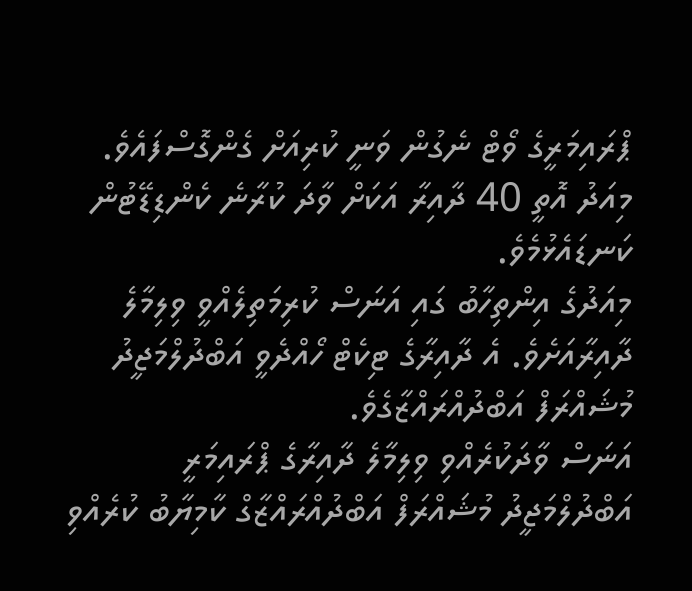ޕްރައިމަރީގެ ވޯޓް ނެގުން ވަނީ ކުރިއަށް ގެންގޮސްފައެވެ. މިއަދު އޮތީ 40 ދާއިރާ އަކަށް ވާދަ ކުރާނެ ކެންޑިޑޭޓުން ކަނޑައެޅުމެވެ.
މިއަދުގެ އިންތިހާބު ގައި އަނަސް ކުރިމަތިލެއްވީ ވިލިމާލެ ދާއިރާއަށެވެ. އެ ދާއިރާގެ ޓިކެޓް ހޯއްދެވީ އަބްދުލްމަޖީދު މުޝައްރަފް އަބްދުއްރައްޒާގެވެ.
އަނަސް ވާދަކުރެއްވި ވިލިމާލެ ދާއިރާގެ ޕްރައިމަރީ އަބްދުލްމަޖީދު މުޝައްރަފް އަބްދުއްރައްޒާގް ކާމިޔާބު ކުރެއްވި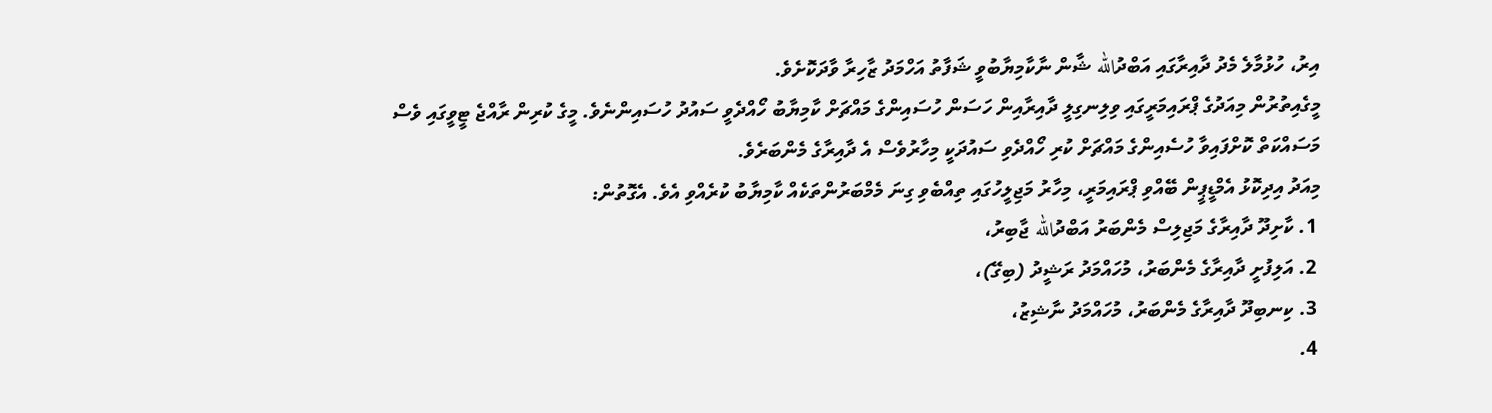އިރު، ހުޅުމާލެ މެދު ދާއިރާގައި އަބްދުالله ޝާން ނާކާމިޔާބުވީ ޝަފާތު އަހްމަދު ޒާހިރާ ވާދަކޮށެވެ.
މީގެއިތުރުން މިއަދުގެ ޕްރައިމަރީގައި ވިލިނގިލީ ދާއިރާއިން ހަސަން ހުސައިންގެ މައްޗަށް ކާމިޔާބު ހޯއްދެވީ ސައުދު ހުސައިންނެވެ. މީގެ ކުރިން ރާއްޖެ ޓީވީގައި ވެސް މަސައްކަތް ކޮށްފައިވާ ހުސެއިންގެ މައްޗަށް ކުރި ހޯއްދެވި ސައުދަކީ މިހާރުވެސް އެ ދާއިރާގެ މެންބަރެވެ.
މިއަދު އިދިކޮޅު އެމްޑީޕީން ބޭއްވި ޕްރައިމަރީ، މިހާރު މަޖިލީހުގައި ތިއްބެވި ގިނަ މެމްބަރުންތަކެއް ކާމިޔާބު ކުރެއްވި އެވެ. އެގޮތުން:
 1. ކާށިދޫ ދާއިރާގެ މަޖިލިސް މެންބަރު އަބްދުالله ޖާބިރު،
 2. އަލިފުށީ ދާއިރާގެ މެންބަރު، މުހައްމަދު ރަޝީދު (ބިގޭ)،
 3. ކިނބިދޫ ދާއިރާގެ މެންބަރު، މުހައްމަދު ނާޝިޒު،
 4.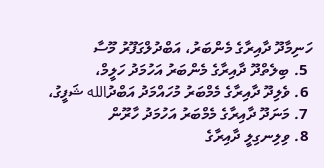ހަނިމާދޫ ދާއިރާގެ މެންބަރު، އަބްދުލްގަފޫރު މޫސާ
 5. ބިލެތްދޫ ދާއިރާގެ މެންބަރު އަހުމަދު ހަލީމް،
 6. ވެލިދޫ ދާއިރާގެ މެމްބަރު މުހައްމަދު އަބްދުالله ޝަފީގު،
 7. މަނަދޫ ދާއިރާގެ މެމްބަރު އަހުމަދު ހާރޫން
 8. ވިލިނގިލީ ދާއިރާގެ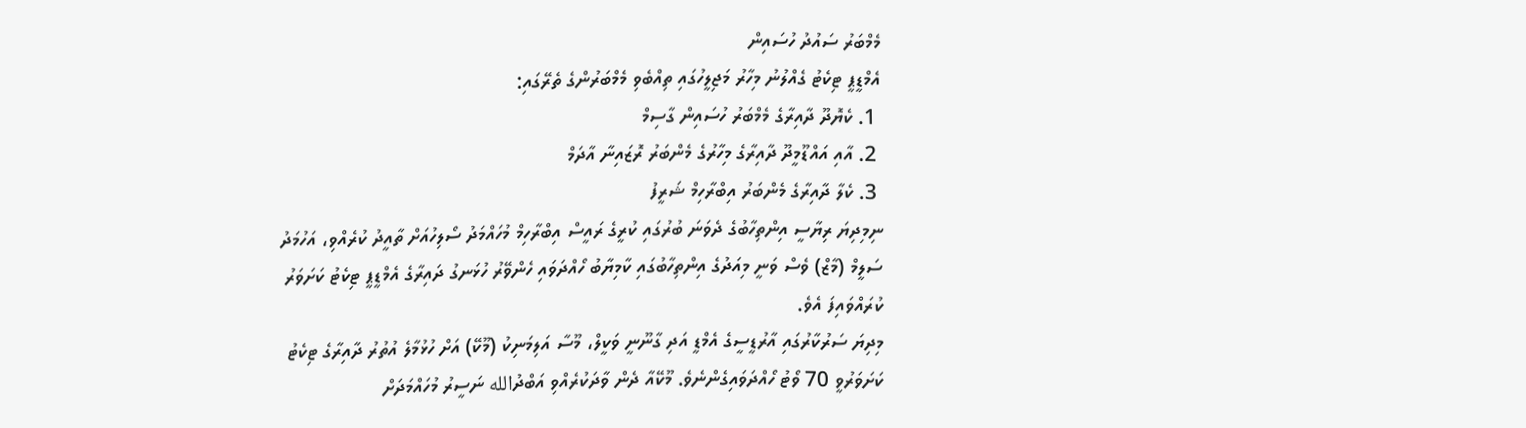މެމްބަރު ސައުދު ހުސައިން
އެމްޑީޕީ ޓިކެޓު ގެއްލުނު މިހާރު މަޖިލީހުގައި ތިއްބެވި މެމްބަރުންގެ ތެރޭގައި:
 1. ކެޔޮދޫ ދާއިރާގެ މެމްބަރު ހުސައިން ގާސިމް
 2. އާއި އައްޑޫމީދޫ ދާއިރާގެ މިހާރުގެ މެންބަރު ރޮޒައިނާ އާދަމް
 3. ކެލާ ދާއިރާގެ މެންބަރު އިބްރާހިމް ޝަރީފު
ނިމިދިޔަ ރިޔާސީ އިންތިހާބުގެ ދެވަނަ ބުރުގައި ކުރީގެ ރައީސް އިބްރާހިމް މުހައްމަދު ސޯލިހުއަށް ތާއީދު ކުރެއްވި، އަހުމަދު ސަލީމް (މާޒް) ވެސް ވަނީ މިއަދުގެ އިންތިހާބުގައި ކާމިޔާބު ހޯއްދަވައި ހެންވޭރު ހުޅަނގު ދައިރާގެ އެމްޑީޕީ ޓިކެޓު ކަށަވަރު ކުރައްވައިފަ އެވެ.
މިދިޔަ ސަރުކާރުގައި އާރުޑީސީގެ އެމްޑީ އަދި ގާނޫނީ ވަކީލް، މޫސާ އަލިމަނިކު (މޫކޭ) އަށް ހުޅުމާލެ އުތުރު ދާއިރާގެ ޓިކެޓު ކަށަވަރުވީ 70 ވޯޓު ހޯއްދަވައިގެންނެވެ. މޫކޭއާ ދެން ވާދަކުރެއްވި އަބްދުالله ނަސީރު މުހައްމަދަށް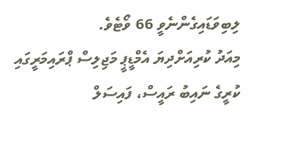ލިބިވަޑައިގެންނެވީ 66 ވޯޓެވެ.
މިއަދު ކުރިއަށްދިޔަ އެމްޑީޕީ މަޖިލިސް ޕްރައިމަރީގައި ކުރީގެ ނައިބު ރައީސް، ފައިސަލް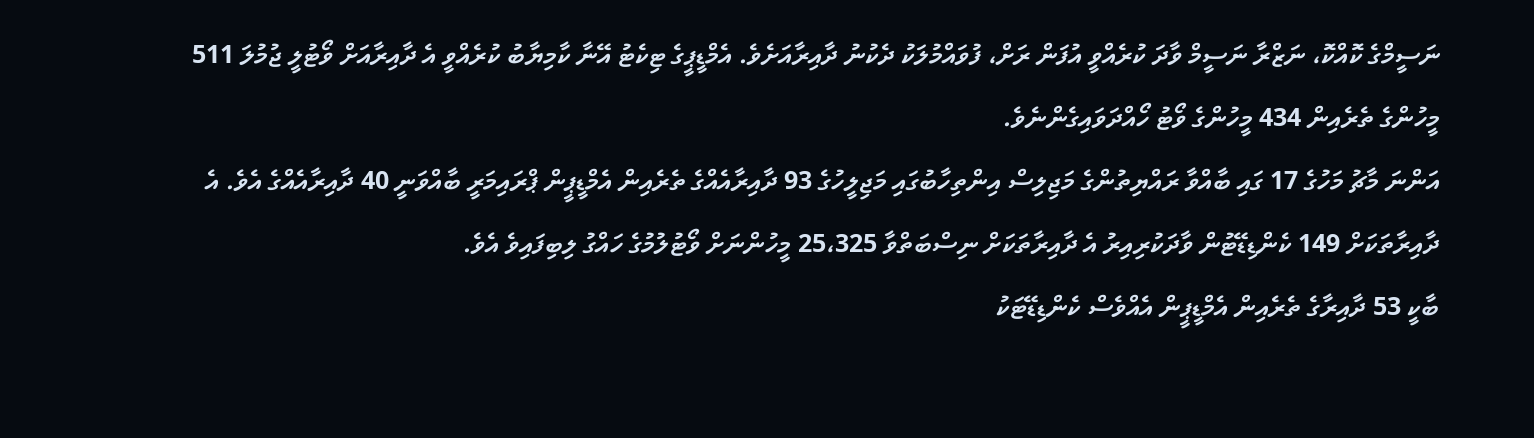ނަސީމްގެ ކޮއްކޮ، ނަޒްރާ ނަސީމް ވާދަ ކުރެއްވީ އުފަން ރަށް، ފުވައްމުލަކު ދެކުނު ދާއިރާއަށެވެ. އެމްޑީޕީގެ ޓިކެޓު އޭނާ ކާމިޔާބު ކުރެއްވީ އެ ދާއިރާއަށް ވޯޓުލީ ޖުމުލަ 511 މީހުންގެ ތެރެއިން 434 މީހުންގެ ވޯޓު ހޯއްދަވައިގެންނެވެ.
އަންނަ މާޗު މަހުގެ 17 ގައި ބާއްވާ ރައްޔިތުންގެ މަޖިލިސް އިންތިހާބުގައި މަޖިލީހުގެ 93 ދާއިރާއެއްގެ ތެރެއިން އެމްޑީޕީން ޕްރައިމަރީ ބާއްވަނީ 40 ދާއިރާއެއްގެ އެވެ. އެ ދާއިރާތަކަށް 149 ކެންޑިޑޭޓުން ވާދަކުރިއިރު އެ ދާއިރާތަކަށް ނިސްބަތްވާ 25،325 މީހުންނަށް ވޯޓުލުމުގެ ހައްގު ލިބިފައިވެ އެވެ.
ބާކީ 53 ދާއިރާގެ ތެރެއިން އެމްޑީޕީން އެއްވެސް ކެންޑިޑޭޓަކު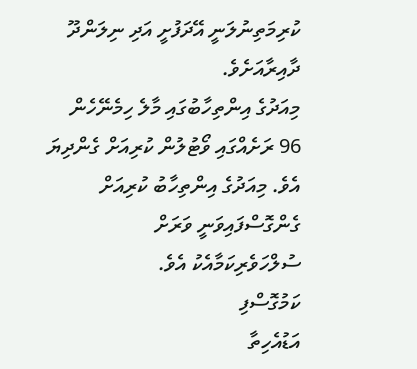ކުރިމަތިނުލަނީ އޭދަފުށީ އަދި ނިލަންދޫ ދާއިރާއަށެވެ.
މިއަދުގެ އިންތިހާބުގައި މާލެ ހިމެނޭހެން 96 ރަށެއްގައި ވޯޓުލުން ކުރިއަށް ގެންދިޔަ އެވެ. މިއަދުގެ އިންތިހާބު ކުރިއަށް ގެންގޮސްފައިވަނީ ވަރަށް ސުލްހަވެރިކަމާއެކު އެވެ.
ކަމުގޮސްފި
އަޑުއެހިތާ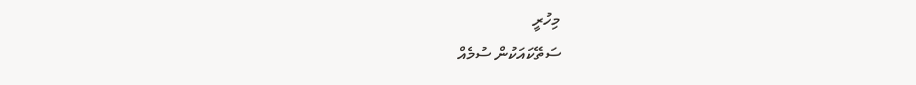މިހުރީ
ސަތޭކައަކުން ސުމެއް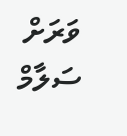ވަރަށް ސަލާމް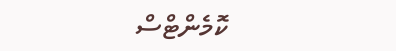ކޮމެންޓްސް